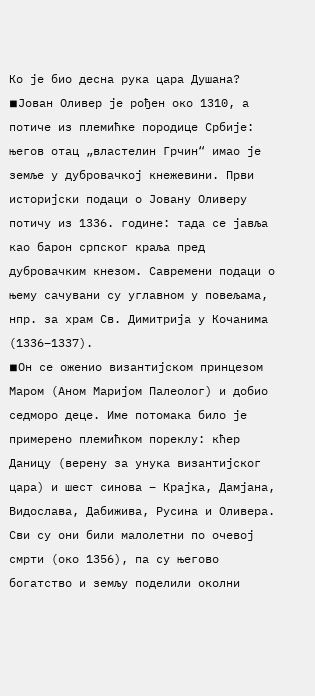Ко је био десна рука цара Душана?
◾Јован Оливер је рођен око 1310, а потиче из племићке породице Србије: његов отац „властелин Грчин“ имао је земље у дубровачкој кнежевини. Први историјски подаци о Јовану Оливеру потичу из 1336. године: тада се јавља као барон српског краља пред дубровачким кнезом. Савремени подаци о њему сачувани су углавном у повељама, нпр. за храм Св. Димитрија у Кочанима (1336–1337).
◾Он се оженио византијском принцезом Маром (Аном Маријом Палеолог) и добио седморо деце. Име потомака било је примерено племићком пореклу: кћер Даницу (верену за унука византијског цара) и шест синова – Крајка, Дамјана, Видослава, Дабижива, Русина и Оливера. Сви су они били малолетни по очевој смрти (око 1356), па су његово богатство и земљу поделили околни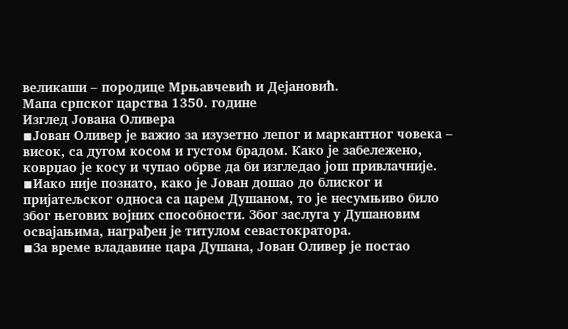великаши – породице Мрњавчевић и Дејановић.
Мапа српског царства 1350. године
Изглед Јована Оливера
◾Јован Оливер је важио за изузетно лепог и маркантног човека – висок, са дугом косом и густом брадом. Како је забележено, коврџао је косу и чупао обрве да би изгледао још привлачније.
◾Иако није познато, како је Јован дошао до блиског и пријатељског односа са царем Душаном, то је несумњиво било због његових војних способности. Због заслуга у Душановим освајањима, награђен је титулом севастократора.
◾За време владавине цара Душана, Јован Оливер је постао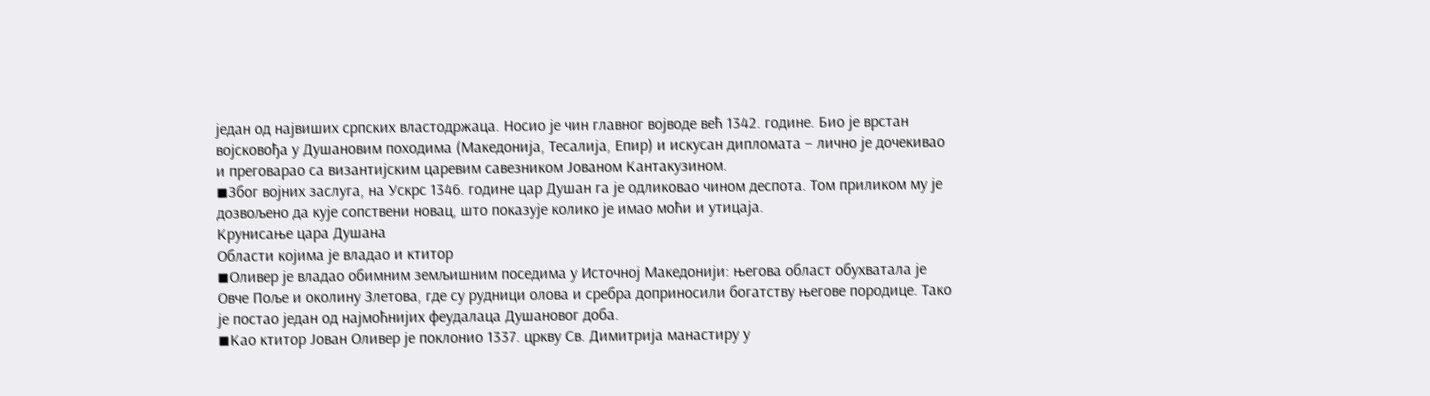један од највиших српских властодржаца. Носио је чин главног војводе већ 1342. године. Био је врстан војсковођа у Душановим походима (Македонија, Тесалија, Епир) и искусан дипломата – лично је дочекивао и преговарао са византијским царевим савезником Јованом Кантакузином.
◾Због војних заслуга, на Ускрс 1346. године цар Душан га је одликовао чином деспота. Том приликом му је дозвољено да кује сопствени новац, што показује колико је имао моћи и утицаја.
Крунисање цара Душана
Области којима је владао и ктитор
◾Оливер је владао обимним земљишним поседима у Источној Македонији: његова област обухватала је Овче Поље и околину Злетова, где су рудници олова и сребра доприносили богатству његове породице. Тако је постао један од најмоћнијих феудалаца Душановог доба.
◾Као ктитор Јован Оливер је поклонио 1337. цркву Св. Димитрија манастиру у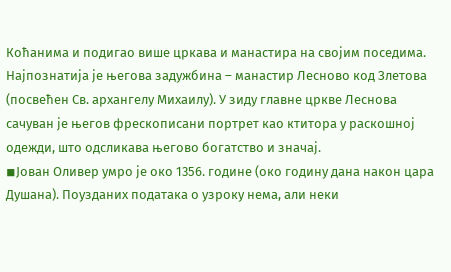Коћанима и подигао више цркава и манастира на својим поседима. Најпознатија је његова задужбина – манастир Лесново код Злетова (посвећен Св. архангелу Михаилу). У зиду главне цркве Леснова сачуван је његов фрескописани портрет као ктитора у раскошној одежди, што одсликава његово богатство и значај.
◾Јован Оливер умро је око 1356. године (око годину дана након цара Душана). Поузданих података о узроку нема, али неки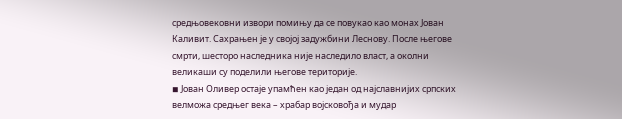средњовековни извори помињу да се повукао као монах Јован Каливит. Сахрањен је у својој задужбини Леснову. После његове смрти, шесторо наследника није наследило власт, а околни великаши су поделили његове територије.
◾ Јован Оливер остаје упамћен као један од најславнијих српских велможа средњег века – храбар војсковођа и мудар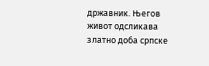државник. Његов живот одсликава златно доба српске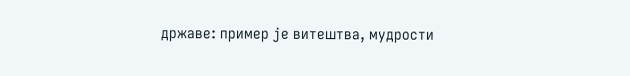државе: пример је витештва, мудрости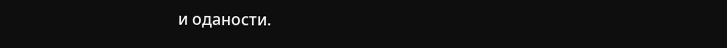и оданости.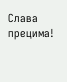Слава прецима!